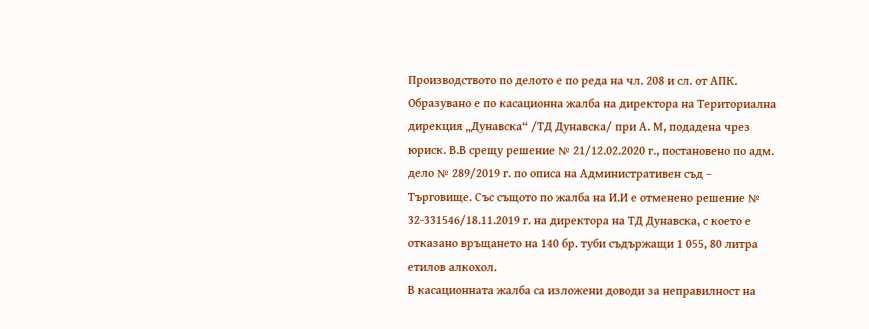Производството по делото е по реда на чл. 208 и сл. от АПК.
Образувано е по касационна жалба на директора на Териториална дирекция „Дунавска“ /ТД Дунавска/ при А. М, подадена чрез юриск. В.В срещу решение № 21/12.02.2020 г., постановено по адм. дело № 289/2019 г. по описа на Административен съд – Търговище. Със същото по жалба на И.И е отменено решение № 32-331546/18.11.2019 г. на директора на ТД Дунавска, с което е отказано връщането на 140 бр. туби съдържащи 1 055, 80 литра етилов алкохол.
В касационната жалба са изложени доводи за неправилност на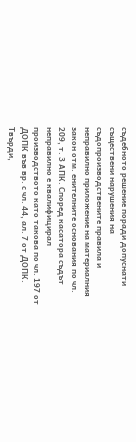съдебното решение поради допуснати съществени нарушения на съдопроизводствените правила и неправилно приложение на материалния закон отм. енителните основания по чл. 209, т. 3 АПК. Според касатора съдът неправилно е квалифицирал производството като такова по чл. 197 от ДОПК във вр. с чл. 44, ал. 7 от ДОПК. Твърди,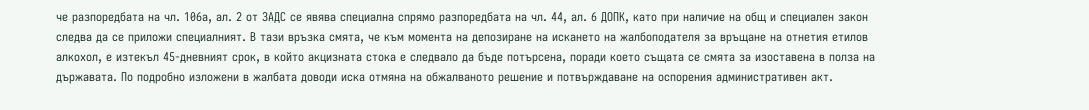че разпоредбата на чл. 106а, ал. 2 от ЗАДС се явява специална спрямо разпоредбата на чл. 44, ал. 6 ДОПК, като при наличие на общ и специален закон следва да се приложи специалният. В тази връзка смята, че към момента на депозиране на искането на жалбоподателя за връщане на отнетия етилов алкохол, е изтекъл 45-дневният срок, в който акцизната стока е следвало да бъде потърсена, поради което същата се смята за изоставена в полза на държавата. По подробно изложени в жалбата доводи иска отмяна на обжалваното решение и потвърждаване на оспорения административен акт.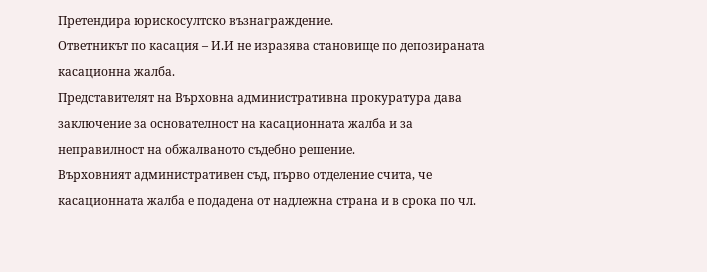Претендира юрискосултско възнаграждение.
Ответникът по касация – И.И не изразява становище по депозираната касационна жалба.
Представителят на Върховна административна прокуратура дава заключение за основателност на касационната жалба и за неправилност на обжалваното съдебно решение.
Върховният административен съд, първо отделение счита, че касационната жалба е подадена от надлежна страна и в срока по чл.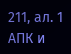211, ал. 1 АПК и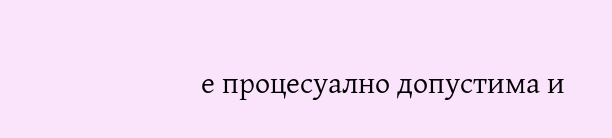е процесуално допустима и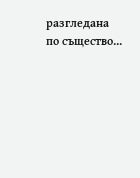разгледана по същество...